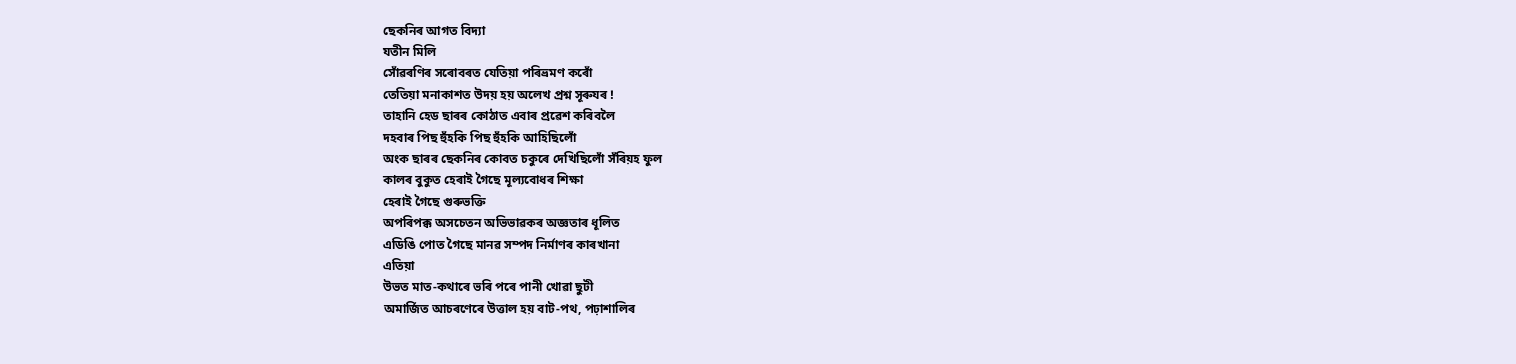ছেকনিৰ আগত বিদ্যা
যতীন মিলি
সোঁৱৰণিৰ সৰোবৰত যেতিয়া পৰিভ্ৰমণ কৰোঁ
তেতিয়া মনাকাশত উদয় হয় অলেখ প্ৰশ্ন সূৰুযৰ !
তাহানি হেড ছাৰৰ কোঠাত এবাৰ প্ৰৱেশ কৰিবলৈ
দহবাৰ পিছ হুঁহকি পিছ হুঁহকি আহিছিলোঁ
অংক ছাৰৰ ছেকনিৰ কোবত চকুৰে দেখিছিলোঁ সঁৰিয়হ ফুল
কালৰ বুকুত হেৰাই গৈছে মূল্যবোধৰ শিক্ষা
হেৰাই গৈছে গুৰুভক্তি
অপৰিপক্ক অসচেতন অভিভাৱকৰ অজ্ঞতাৰ ধূলিত
এডিঙি পোত গৈছে মানৱ সম্পদ নিৰ্মাণৰ কাৰখানা
এতিয়া
উভত মাত-কথাৰে ভৰি পৰে পানী খোৱা ছুটী
অমাৰ্জিত আচৰণেৰে উত্তাল হয় বাট-পথ, পঢ়াশালিৰ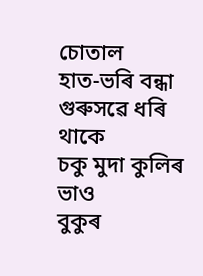চোতাল
হাত-ভৰি বন্ধা গুৰুসৱে ধৰি থাকে
চকু মুদা কুলিৰ ভাও
বুকুৰ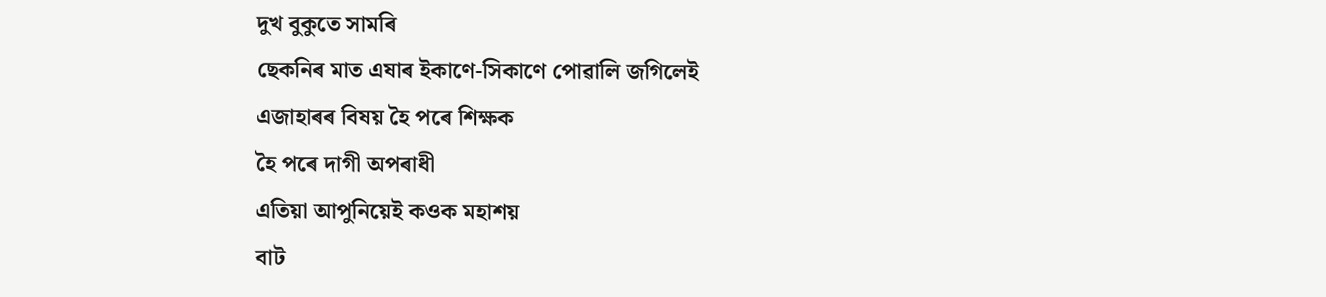দুখ বুকুতে সামৰি
ছেকনিৰ মাত এষাৰ ইকাণে-সিকাণে পোৱালি জগিলেই
এজাহাৰৰ বিষয় হৈ পৰে শিক্ষক
হৈ পৰে দাগী অপৰাধী
এতিয়া আপুনিয়েই কওক মহাশয়
বাট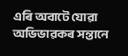এৰি অবাটে যোৱা অভিভাৱকৰ সন্তানে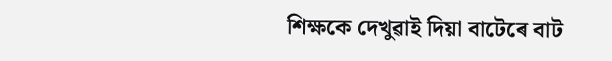শিক্ষকে দেখুৱাই দিয়া বাটেৰে বাট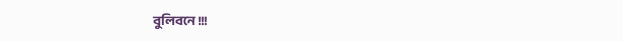বুলিবনে !!!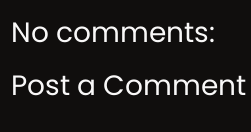No comments:
Post a Comment